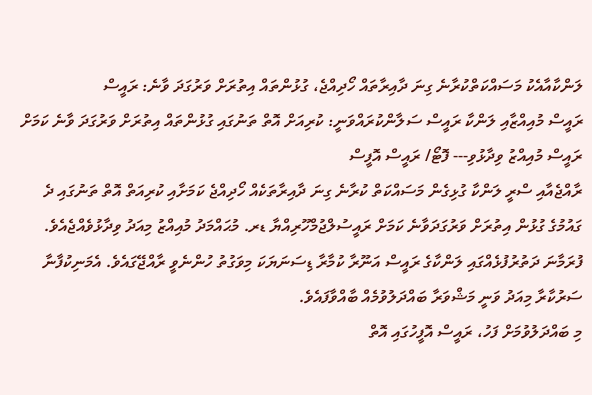ލަންކާއާއެކު މަސައްކަތްކުރާނެ ގިނަ ދާއިރާތައް ހޯދިއްޖެ، ގުޅުންތައް އިތުރަށް ވަރުގަދަ ވާނެ: ރައީސް
ރައީސް މުއިއްޒާއި ލަންކާ ރައީސް ސަލާންކުރައްވަނީ: ކުރިއަށް އޮތް ތަނުގައި ގުޅުންތައް އިތުރަށް ވަރުގަދަ ވާނެ ކަމަށް ރައީސް މުއިއްޒު ވިދާޅުވި--- ފޮޓޯ/ ރައީސް އޮފީސް
ރާއްޖެއާއި ސްރީ ލަންކާ ގުޅިގެން މަސައްކަތް ކުރާނެ ގިނަ ދާއިރާތަކެއް ހޯދިއްޖެ ކަމަށާއި ކުރިއަތް އޮތް ތަނުގައި ދެ ގައުމުގެ ގުޅުން އިތުރަށް ވަރުގަދަވާނެ ކަމަށް ރައީސުލްޖުމްހޫރިއްޔާ ޑރ. މުޙައްމަދު މުއިއްޒު މިއަދު ވިދާޅުވެއްޖެއެވެ.
ފުރަމާނަ ދަތުރުފުޅެއްގައި ލަންކާގެ ރައީސް އަނޫރާ ކުމާރާ ޑިސަނަޔަކަ މިވަގުތު ހުންނެވީ ރާއްޖޭގައެވެ. އެމަނިކުފާނާ ސަރުކާރާ މިއަދު ވަނީ މަޝްވަރާ ބައްދަލުވުމެއް ބާއްވާފައެވެ.
މި ބައްދަލުވުމަށް ފަހު، ރައީސް އޮފީހުގައި އޮތް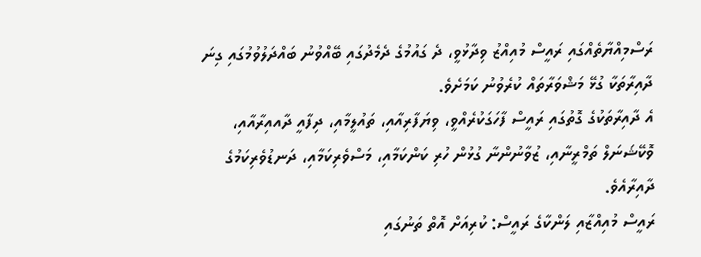ރަސްމިއްޔާތެއްގައި ރައީސް މުއިއްޒު ވިދާޅުވީ، ދެ ގައުމުގެ ދެމެދުގައި ބޭއްވުނު ބައްދަލުވުމުގައި ގިނަ ދާއިރާތަކާ ގުޅޭ މަޝްވަރާތައް ކުރެވުނު ކަމަށެވެ.
އެ ދާއިރާތަކުގެ ގޮތުގައި ރައީސް ފާހަގަކުރެއްވީ، ވިޔަފާރިއާއި، ތައުލީމާއި، ދިފާއީ ދާއއިރާއާއި، ވޮކޭޝަނަލް ތަމްރީނާއި، ޒުވާނުންނާ ގުޅުން ހުރި ކަންކަމާއި، މަސްވެރިކަމާއި، ދަނޑުވެރިކަމުގެ ދާއިރާއެވެ.
ރައީސް މުއިއްޒާއި ލަންކާގެ ރައީސް: ކުރިއަށް އޮތް ތަނުގައި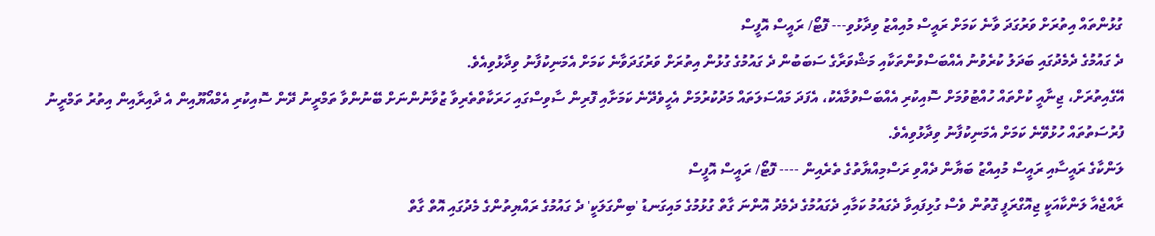ގުޅުންތައް އިތުރަށް ވަރުގަދަ ވާނެ ކަމަށް ރައީސް މުއިއްޒު ވިދާޅުވި--- ފޮޓޯ/ ރައީސް އޮފީސް
ދެ ގައުމުގެ ދެމެދުގައި ބަދަލު ކުރެވުނު އެއްބަސްވުންތަކާއި މަޝްވަރާގެ ސަބަބުން ދެ ގައުމުގެ ގުޅުން އިތުރަށް ވަރުގަދަވާނެ ކަމަށް އެމަނިކުފާނު ވިދާޅުވިއެވެ.
އޭގެއިތުރަށް، ޖިނާއީ ކުށްތައް ހުއްޓުވުމަށް ސޮއިކުރި އެއްބަސްވުމާއެކު، އެފަދަ މައްސަލަތައް މަދުކުރުމަށް އެހީވެދޭނެ ކަމަށާއި ފޮރިން ސާވިސްގައި ހަރަކާތްތެރިވާ ޒުވާނުންނަށް ބޭނުންވާ ތަމްރީނު ދޭން ސޮއިކުރި އެމްއޯޔޫއިން އެ ދާއިރާއިން އިތުރު ތަމްރީނު ފުރުސަތުތައް ހުޅުވޭނެ ކަމަށް އެމަނިކުފާނު ވިދާޅުވިއެވެ.
ލަންކާގެ ރައީސާއި ރައީސް މުއިއްޒު ބަޔާން ދެއްވި ރަސްމިއްޔާތުގެ ތެރެއިން ---- ފޮޓޯ/ ރައީސް އޮފީސް
ރާއްޖެއާ ލަންކާއަކީ ޖިއޮގްރަފީ ގޮތުން ވެސް ގުޅިފައިވާ ދެގައުމު ކަމާއި ދެގައުމުގެ ދެމެދު އޮންނަ ގާތް ގުޅުމުގެ މައިގަނޑު 'ބިންގަލަކީ' ދެ ގައުމުގެ ރައްޔިތުންގެ މެދުގައި އޮތް ގާތް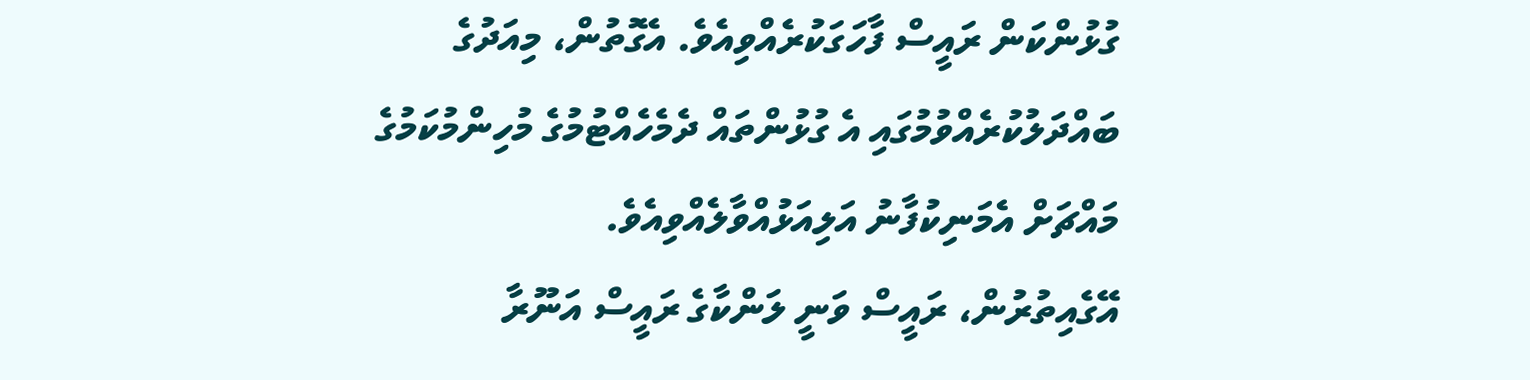ގުޅުންކަން ރައީސް ފާހަގަކުރެއްވިއެވެ. އެގޮތުން، މިއަދުގެ ބައްދަލުކުރެއްވުމުގައި އެ ގުޅުންތައް ދެމެހެއްޓުމުގެ މުހިންމުކަމުގެ މައްޗަށް އެމަނިކުފާނު އަލިއަޅުއްވާލެއްވިއެވެ.
އޭގެއިތުރުން، ރައީސް ވަނީ ލަންކާގެ ރައީސް އަނޫރާ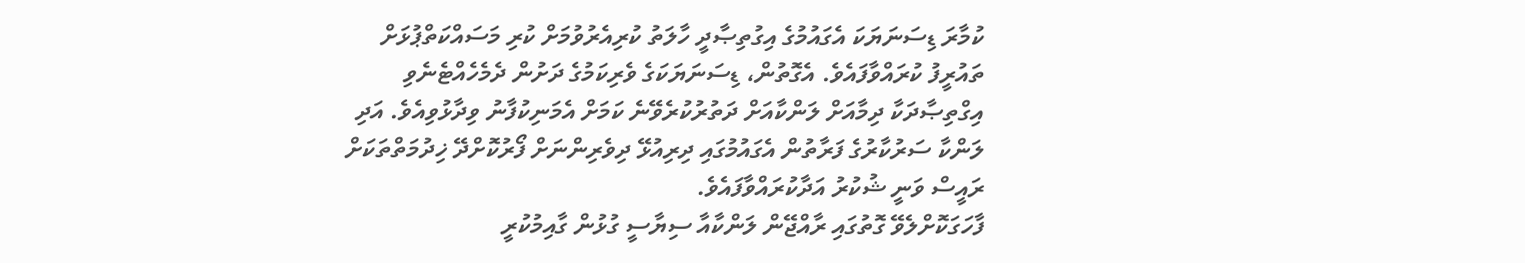ކުމާރަ ޑިސަނަޔަކަ އެގައުމުގެ އިގުތިޞާދީ ހާލަތު ކުރިއެރުވުމަށް ކުރި މަސައްކަތްޕުޅަށް ތައުރީފު ކުރައްވާފައެވެ. އެގޮތުން، ޑިސަނަޔަކަގެ ވެރިކަމުގެ ދަށުން ދެމެހެއްޓެނެވި އިގްތިޞާދަކާ ދިމާއަށް ލަންކާއަށް ދަތުރުކުރެވޭނެ ކަމަށް އެމަނިކުފާނު ވިދާޅުވިއެވެ. އަދި ލަންކާ ސަރުކާރުގެ ފަރާތުން އެގައުމުގައި ދިރިއުޅޭ ދިވެރިންނަށް ފޯރުކޮށްދޭ ޚިދުމަތްތަކަށް ރައީސް ވަނީ ޝުކުރު އަދާކުރައްވާފައެވެ.
ފާހަގަކޮށްލެވޭ ގޮތުގައި ރާއްޖޭން ލަންކާއާ ސިޔާސީ ގުޅުން ގާއިމުކުރީ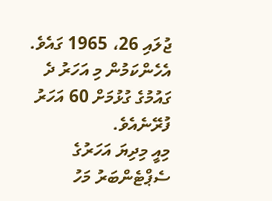ޖުލައި 26، 1965 ގައެވެ. އެހެންކަމުން މި އަހަރު ދެ ގައުމުގެ ގުޅުމަށް 60 އަހަރު ފުރޭނެއެވެ.
މިއީ މިދިޔަ އަހަރުގެ ސެޕްޓެންބަރު މަހު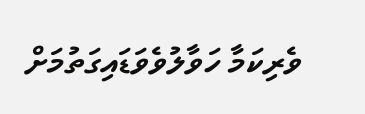ވެރިކަމާ ހަވާލުވެވަޑައިގަތުމަށް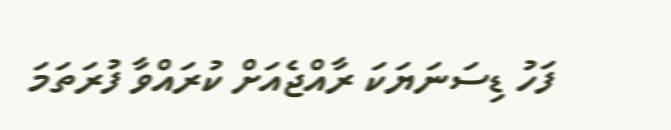ފަހު ޑިސަނަޔަކަ ރާއްޖެއަށް ކުރައްވާ ފުރަތަމަ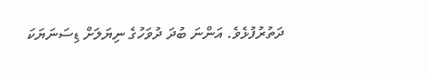ދަތުރުފުޅެވެ. އަންނަ ބުދަ ދުވަހުގެ ނިޔަލަށް ޑިސަނަޔަކަ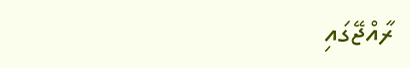ރާއްޖޭގައި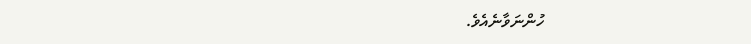ހުންނަވާނެއެވެ.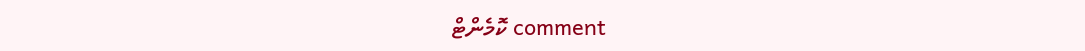comment ކޮމެންޓް